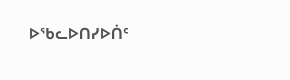ᐅᖃᓚᐅᑎᓯᐅᑏᑦ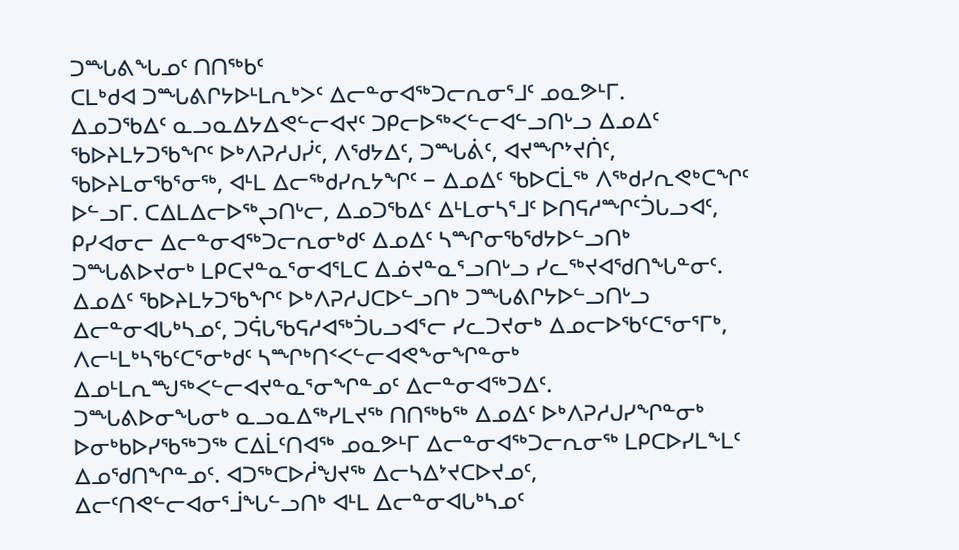ᑐᙵᕕᖓᓄᑦ ᑎᑎᖅᑲᑦ
ᑕᒪᒃᑯᐊ ᑐᙵᕕᒋᔭᐅᒻᒪᕆᒃᐳᑦ ᐃᓕᓐᓂᐊᖅᑐᓕᕆᓂᕐᒧᑦ ᓄᓇᕗᒻᒥ.
ᐃᓄᑐᖃᐃᑦ ᓇᓗᓇᐃᔭᐃᕙᓪᓕᐊᔪᑦ ᑐᑭᓕᐅᖅᐸᓪᓕᐊᓪᓗᑎᒡᓗ ᐃᓄᐃᑦ ᖃᐅᔨᒪᔭᑐᖃᖏᑦ ᐅᒃᐱᕈᓱᒍᓰᑦ, ᐱᖁᔭᐃᑦ, ᑐᙵᕖᑦ, ᐊᔪᙱᔾᔪᑏᑦ, ᖃᐅᔨᒪᓂᖃᕐᓂᖅ, ᐊᒻᒪ ᐃᓕᖅᑯᓯᕆᔭᖏᑦ − ᐃᓄᐃᑦ ᖃᐅᑕᒫᖅ ᐱᖅᑯᓯᕆᕙᒃᑕᖏᑦ ᐅᓪᓗᒥ. ᑕᐃᒪᐃᓕᐅᖅᖢᑎᒡᓕ, ᐃᓄᑐᖃᐃᑦ ᐃᒻᒪᓂᓴᕐᒧᑦ ᐅᑎᕋᓱᙱᑦᑑᒐᓗᐊᑦ, ᑭᓯᐊᓂᓕ ᐃᓕᓐᓂᐊᖅᑐᓕᕆᓂᒃᑯᑦ ᐃᓄᐃᑦ ᓴᙱᓂᖃᖁᔭᐅᓪᓗᑎᒃ ᑐᙵᕕᐅᔪᓂᒃ ᒪᑭᑕᔪᓐᓇᕐᓂᐊᕐᒪᑕ ᐃᓅᔪᓐᓇᕐᓗᑎᒡᓗ ᓯᓚᖅᔪᐊᖁᑎᖓᓐᓂᑦ. ᐃᓄᐃᑦ ᖃᐅᔨᒪᔭᑐᖃᖏᑦ ᐅᒃᐱᕈᓱᒍᑕᐅᓪᓗᑎᒃ ᑐᙵᕕᒋᔭᐅᓪᓗᑎᒡᓗ ᐃᓕᓐᓂᐊᒐᒃᓴᓄᑦ, ᑐᕌᒐᖃᕋᓱᐊᖅᑑᒐᓗᐊᕐᓕ ᓯᓚᑐᔪᓂᒃ ᐃᓄᓕᐅᖃᑦᑕᕐᓂᕐᒥᒃ, ᐱᓕᒻᒪᒃᓴᖃᑦᑕᕐᓂᒃᑯᑦ ᓴᙱᒃᑎᑉᐸᓪᓕᐊᕙᖕᓂᖏᓐᓂᒃ ᐃᓄᒻᒪᕆᙳᖅᐸᓪᓕᐊᔪᓐᓇᕐᓂᖏᓐᓄᑦ ᐃᓕᓐᓂᐊᖅᑐᐃᑦ.
ᑐᙵᕕᐅᓂᖓᓂᒃ ᓇᓗᓇᐃᖅᓯᒪᔪᖅ ᑎᑎᖅᑲᖅ ᐃᓄᐃᑦ ᐅᒃᐱᕈᓱᒍᓯᖏᓐᓂᒃ ᐅᓂᒃᑲᐅᓯᖃᖅᑐᖅ ᑕᐃᒫᑦᑎᐊᖅ ᓄᓇᕗᒻᒥ ᐃᓕᓐᓂᐊᖅᑐᓕᕆᓂᖅ ᒪᑭᑕᐅᓯᒪᖕᒪᑦ ᐃᓄᖁᑎᖏᓐᓄᑦ. ᐊᑐᖅᑕᐅᓲᖑᔪᖅ ᐃᓕᓴᐃᔾᔪᑕᐅᔪᓄᑦ, ᐃᓕᑦᑎᕙᓪᓕᐊᓂᕐᒨᖓᓪᓗᑎᒃ ᐊᒻᒪ ᐃᓕᓐᓂᐊᒐᒃᓴᓄᑦ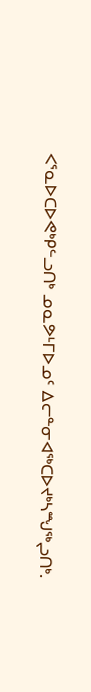ᐸᕐᓇᐅᑕᐅᕙᒃᑭᓪᓗᑎᒃ ᓄᓇᕗᒻᒥᐅᓄᑦ ᐃᓕᓐᓂᐊᖅᑕᐅᔪᒃᓴᙳᖅᖢᑎᒃ.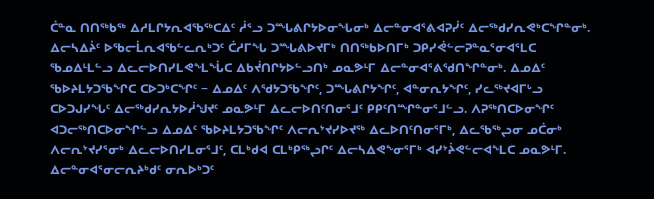ᑖᓐᓇ ᑎᑎᖅᑲᖅ ᐃᓱᒪᒋᔭᕆᐊᖃᖅᑕᐃᑦ ᓲᕐᓗ ᑐᙵᕕᒋᔭᐅᓂᖓᓂᒃ ᐃᓕᓐᓂᐊᕐᕕᐊᕈᓰᑦ ᐃᓕᖅᑯᓯᕆᕙᒃᑕᖏᓐᓂᒃ.
ᐃᓕᓴᐃᔩᑦ ᐅᖃᓕᒫᕆᐊᖃᓪᓚᕆᒃᑐᑦ ᑖᓱᒥᖓ ᑐᙵᕕᐅᔪᒥᒃ ᑎᑎᖅᑲᐅᑎᒥᒃ ᑐᑭᓯᕚᓪᓕᕈᓐᓇᕐᓂᐊᕐᒪᑕ ᖃᓄᐃᒻᒪᓪᓗ ᐃᓚᓕᐅᑎᓯᒪᕙᖕᒪᖔᑕ ᐃᑲᔫᑎᒋᔭᐅᓪᓗᑎᒃ ᓄᓇᕗᒻᒥ ᐃᓕᓐᓂᐊᕐᕕᖁᑎᖏᓐᓂᒃ. ᐃᓄᐃᑦ ᖃᐅᔨᒪᔭᑐᖃᖏᑕ ᑕᐅᑐᒃᑕᖏᑦ − ᐃᓄᐃᑦ ᐱᖁᔭᑐᖃᖏᑦ, ᑐᙵᕕᒋᔭᖏᑦ, ᐊᓐᓂᕆᔭᖏᑦ, ᓯᓚᖅᔪᐊᒥᒡᓗ ᑕᐅᑐᒍᓯᖓᑦ ᐃᓕᖅᑯᓯᕆᔭᐅᓲᖑᔪᑦ ᓄᓇᕗᒻᒥ ᐃᓚᓕᐅᑎᑦᑎᓂᕐᒧᑦ ᑭᑭᑦᑎᙱᓐᓂᕐᒧᓪᓗ. ᐱᕈᖅᑎᑕᐅᓂᖏᑦ ᐊᑐᓕᖅᑎᑕᐅᓂᖏᓪᓗ ᐃᓄᐃᑦ ᖃᐅᔨᒪᔭᑐᖃᖏᑦ ᐱᓕᕆᔾᔪᓯᐅᔪᖅ ᐃᓚᐅᑎᑦᑎᓂᕐᒥᒃ, ᐃᓚᖃᖅᖢᓂ ᓄᑖᓂᒃ ᐱᓕᕆᔾᔪᓯᕐᓂᒃ ᐃᓚᓕᐅᑎᓯᒪᓂᕐᒧᑦ, ᑕᒪᒃᑯᐊ ᑕᒪᒃᑭᖅᖢᒋᑦ ᐃᓕᓴᐃᕙᖕᓂᕐᒥᒃ ᐊᓯᔾᔩᕙᓪᓕᐊᖕᒪᑕ ᓄᓇᕗᒻᒥ.
ᐃᓕᓐᓂᐊᕐᓂᓕᕆᔨᒃᑯᑦ ᓂᕆᐅᒃᑐᑦ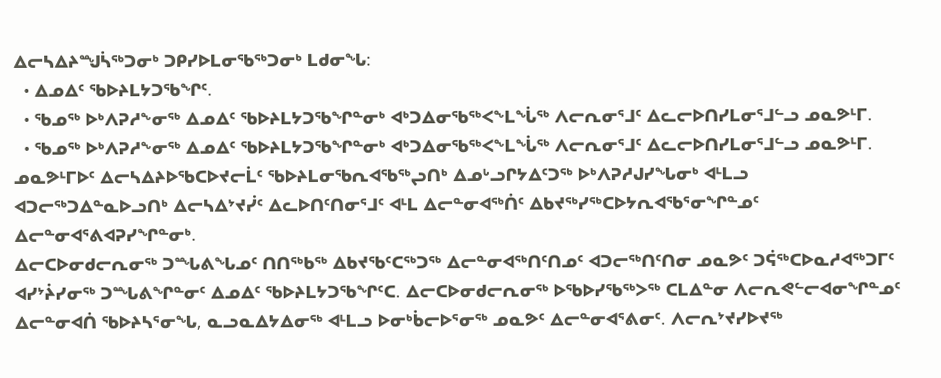ᐃᓕᓴᐃᔨᙳᓵᖅᑐᓂᒃ ᑐᑭᓯᐅᒪᓂᖃᖅᑐᓂᒃ ᒪᑯᓂᖓ:
  • ᐃᓄᐃᑦ ᖃᐅᔨᒪᔭᑐᖃᖏᑦ.
  • ᖃᓄᖅ ᐅᒃᐱᕈᓱᖕᓂᖅ ᐃᓄᐃᑦ ᖃᐅᔨᒪᔭᑐᖃᖏᓐᓂᒃ ᐊᒃᑐᐃᓂᖃᖅᐸᖕᒪᖔᖅ ᐱᓕᕆᓂᕐᒧᑦ ᐃᓚᓕᐅᑎᓯᒪᓂᕐᒧᓪᓗ ᓄᓇᕗᒻᒥ.
  • ᖃᓄᖅ ᐅᒃᐱᕈᓱᖕᓂᖅ ᐃᓄᐃᑦ ᖃᐅᔨᒪᔭᑐᖃᖏᓐᓂᒃ ᐊᒃᑐᐃᓂᖃᖅᐸᖕᒪᖔᖅ ᐱᓕᕆᓂᕐᒧᑦ ᐃᓚᓕᐅᑎᓯᒪᓂᕐᒧᓪᓗ ᓄᓇᕗᒻᒥ.
ᓄᓇᕗᒻᒥᐅᑦ ᐃᓕᓴᐃᔨᐅᖃᑕᐅᔪᓕᒫᑦ ᖃᐅᔨᒪᓂᖃᕆᐊᖃᖅᖢᑎᒃ ᐃᓄᒡᓗᒋᔭᐃᑦᑐᖅ ᐅᒃᐱᕈᓱᒍᓯᖓᓂᒃ ᐊᒻᒪᓗ ᐊᑐᓕᖅᑐᐃᓐᓇᐅᓗᑎᒃ ᐃᓕᓴᐃᔾᔪᓰᑦ ᐃᓚᐅᑎᑦᑎᓂᕐᒧᑦ ᐊᒻᒪ ᐃᓕᓐᓂᐊᖅᑏᑦ ᐃᑲᔪᖅᓯᖅᑕᐅᔭᕆᐊᖃᕐᓂᖏᓐᓄᑦ ᐃᓕᓐᓂᐊᕐᕕᐊᕈᓯᖏᓐᓂᒃ.
ᐃᓕᑕᐅᓂᑯᓕᕆᓂᖅ ᑐᙵᕕᖓᓄᑦ ᑎᑎᖅᑲᖅ ᐃᑲᔪᖃᑦᑕᖅᑐᖅ ᐃᓕᓐᓂᐊᖅᑎᑦᑎᓄᑦ ᐊᑐᓕᖅᑎᑦᑎᓂ ᓄᓇᕗᑦ ᑐᕌᖅᑕᐅᓇᓱᐊᖅᑐᒥᑦ ᐊᓯᔾᔩᓯᓂᖅ ᑐᙵᕕᖏᓐᓂᑦ ᐃᓄᐃᑦ ᖃᐅᔨᒪᔭᑐᖃᖏᑦᑕ. ᐃᓕᑕᐅᓂᑯᓕᕆᓂᖅ ᐅᖃᐅᓯᖃᖅᐳᖅ ᑕᒪᐃᓐᓂ ᐱᓕᕆᕙᓪᓕᐊᓂᖏᓐᓄᑦ ᐃᓕᓐᓂᐊᑏ ᖃᐅᔨᓴᕐᓂᖓ, ᓇᓗᓇᐃᔭᐃᓂᖅ ᐊᒻᒪᓗ ᐅᓂᒃᑳᓕᐅᕐᓂᖅ ᓄᓇᕗᑦ ᐃᓕᓐᓂᐊᕐᕕᓂᑦ. ᐱᓕᕆᔾᔪᓯᐅᔪᖅ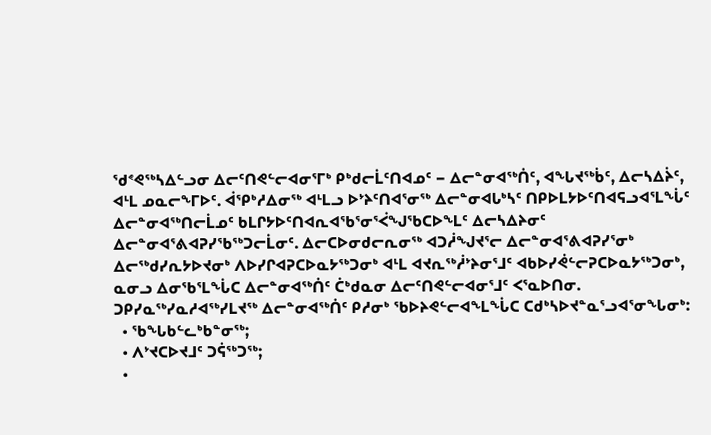ᖁᕝᕙᖅᓴᐃᓪᓗᓂ ᐃᓕᑦᑎᕙᓪᓕᐊᓂᕐᒥᒃ ᑭᒃᑯᓕᒫᑦᑎᐊᓄᑦ − ᐃᓕᓐᓂᐊᖅᑏᑦ, ᐊᖓᔪᖅᑳᑦ, ᐃᓕᓴᐃᔩᑦ, ᐊᒻᒪ ᓄᓇᓕᖕᒥᐅᑦ. ᐋᕿᒃᓱᐃᓂᖅ ᐊᒻᒪᓗ ᐅᔾᔨᑦᑎᐊᕐᓂᖅ ᐃᓕᓐᓂᐊᒐᒃᓴᑦ ᑎᑭᐅᒪᔭᐅᑦᑎᐊᕋᓗᐊᕐᒪᖔᑦ ᐃᓕᓐᓂᐊᖅᑎᓕᒫᓄᑦ ᑲᒪᒋᔭᐅᑦᑎᐊᕆᐊᖃᕐᓂᕐᐹᖑᖃᑕᐅᖕᒪᑦ ᐃᓕᓴᐃᔨᓂᑦ ᐃᓕᓐᓂᐊᕐᕕᐊᕈᓯᖃᖅᑐᓕᒫᓂᑦ. ᐃᓕᑕᐅᓂᑯᓕᕆᓂᖅ ᐊᑐᓲᖑᔪᕐᓕ ᐃᓕᓐᓂᐊᕐᕕᐊᕈᓯᕐᓂᒃ ᐃᓕᖅᑯᓯᕆᔭᐅᔪᓂᒃ ᐱᐅᓯᒋᐊᕈᑕᐅᓇᔭᖅᑐᓂᒃ ᐊᒻᒪ ᐊᔪᕆᖅᓲᔾᔨᓂᕐᒧᑦ ᐊᑲᐅᓯᕚᓪᓕᕈᑕᐅᓇᔭᖅᑐᓂᒃ, ᓇᓂᓗ ᐃᓂᖃᕐᒪᖔᑕ ᐃᓕᓐᓂᐊᖅᑏᑦ ᑖᒃᑯᓇᓂ ᐃᓕᑦᑎᕙᓪᓕᐊᓂᕐᒧᑦ ᐸᕐᓇᐅᑎᓂ. ᑐᑭᓯᓇᖅᓯᓇᓱᐊᖅᓯᒪᔪᖅ ᐃᓕᓐᓂᐊᖅᑏᑦ ᑭᓱᓂᒃ ᖃᐅᔨᕙᓪᓕᐊᖕᒪᖔᑕ ᑕᑯᒃᓴᐅᔪᓐᓇᕐᓗᐊᕐᓂᖓᓂᒃ:
  • ᖃᖓᑲᓪᓚᒃᑲᓐᓂᖅ;
  • ᐱᔾᔪᑕᐅᔪᒧᑦ ᑐᕌᖅᑐᖅ;
  •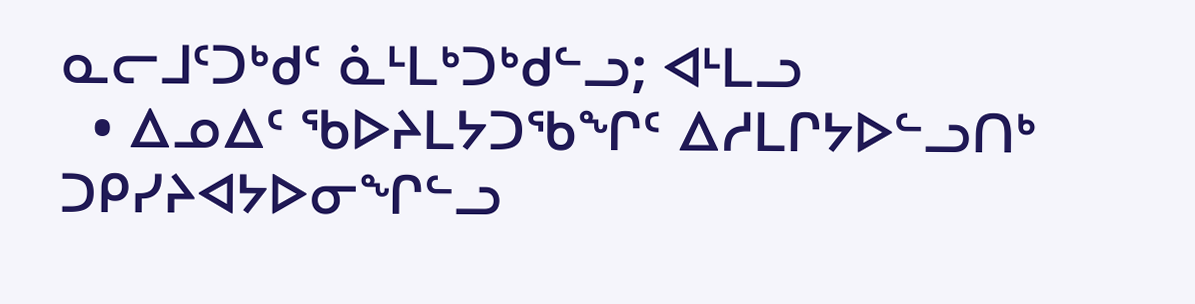ᓇᓕᒧᑦᑐᒃᑯᑦ ᓈᒻᒪᒃᑐᒃᑯᓪᓗ; ᐊᒻᒪᓗ
  • ᐃᓄᐃᑦ ᖃᐅᔨᒪᔭᑐᖃᖏᑦ ᐃᓱᒪᒋᔭᐅᓪᓗᑎᒃ ᑐᑭᓯᔨᐊᔭᐅᓂᖏᓪᓗ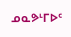ᓄᓇᕗᒻᒥᐅᑦ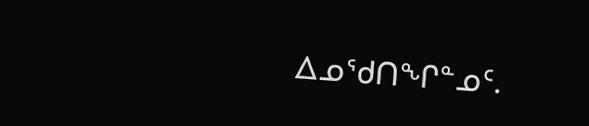ᐃᓄᖁᑎᖏᓐᓄᑦ.